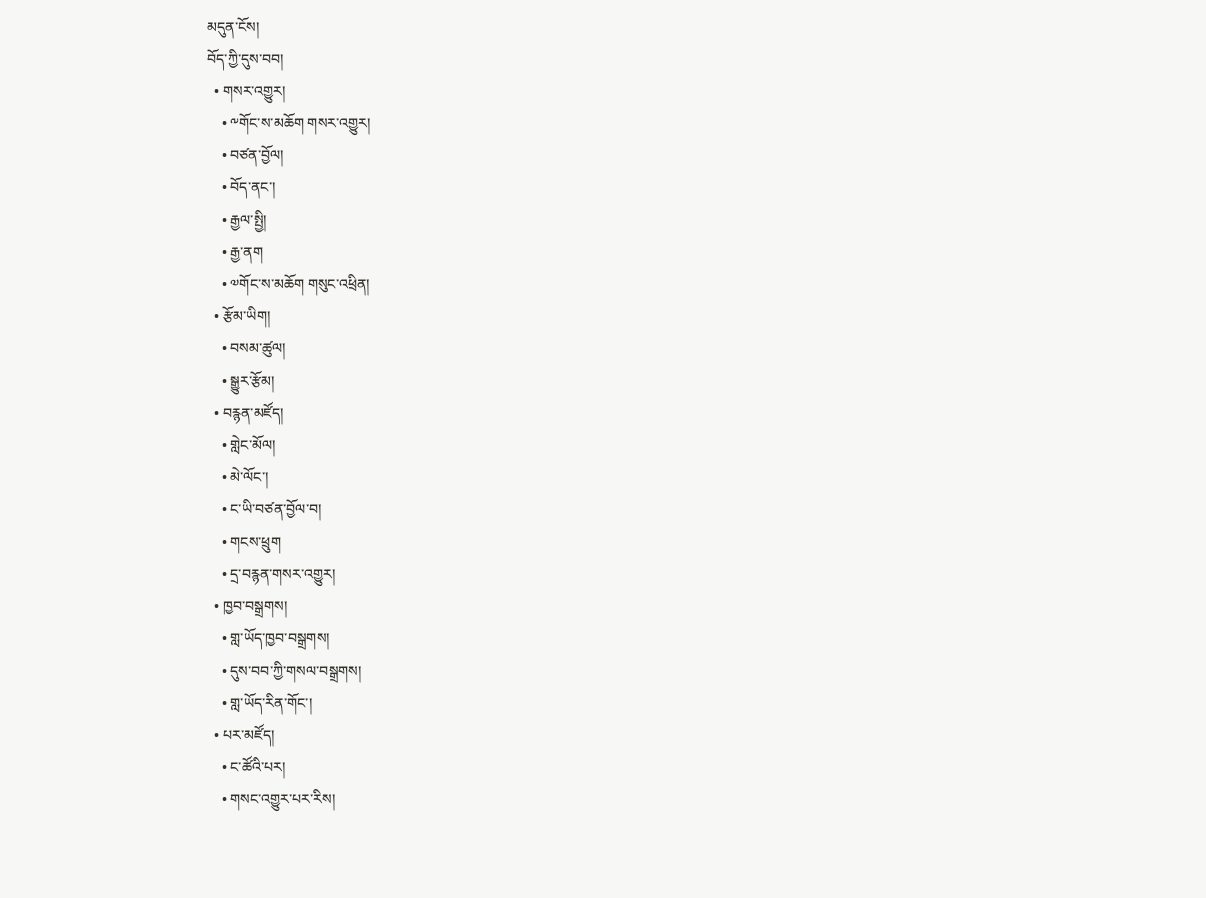མདུན་ངོས།
བོད་ཀྱི་དུས་བབ།
  • གསར་འགྱུར།
    • ༸གོང་ས་མཆོག གསར་འགྱུར།
    • བཙན་བྱོལ།
    • བོད་ནང་།
    • རྒྱལ་སྤྱི།
    • རྒྱ་ནག
    • ༧གོང་ས་མཆོག གསུང་འཕྲིན།
  • རྩོམ་ཡིག།
    • བསམ་ཚུལ།
    • སྒྱུར་རྩོམ།
  • བརྙན་མཛོད།
    • གླེང་མོལ།
    • མེ་ལོང་།
    • ང་ཡི་བཙན་བྱོལ་བ།
    • གངས་ཕྲུག
    • དྲ་བརྙན་གསར་འགྱུར།
  • ཁྱབ་བསྒྲགས།
    • གླ་ཡོད་ཁྱབ་བསྒྲགས།
    • དུས་བབ་ཀྱི་གསལ་བསྒྲགས།
    • གླ་ཡོད་རིན་གོང་།
  • པར་མཛོད།
    • ང་ཚོའི་པར།
    • གསང་འགྱུར་པར་རིས།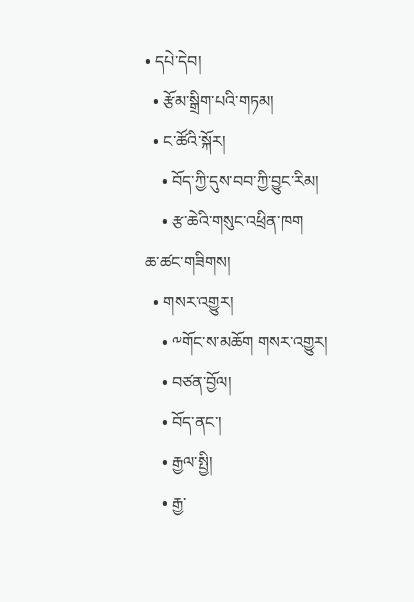• དཔེ་དེབ།
  • རྩོམ་སྒྲིག་པའི་གཏམ།
  • ང་ཚོའི་སྐོར།
    • བོད་ཀྱི་དུས་བབ་ཀྱི་བྱུང་རིམ།
    • རྩ་ཆེའི་གསུང་འཕྲིན་ཁག
ཆ་ཚང་གཟིགས།
  • གསར་འགྱུར།
    • ༸གོང་ས་མཆོག གསར་འགྱུར།
    • བཙན་བྱོལ།
    • བོད་ནང་།
    • རྒྱལ་སྤྱི།
    • རྒྱ་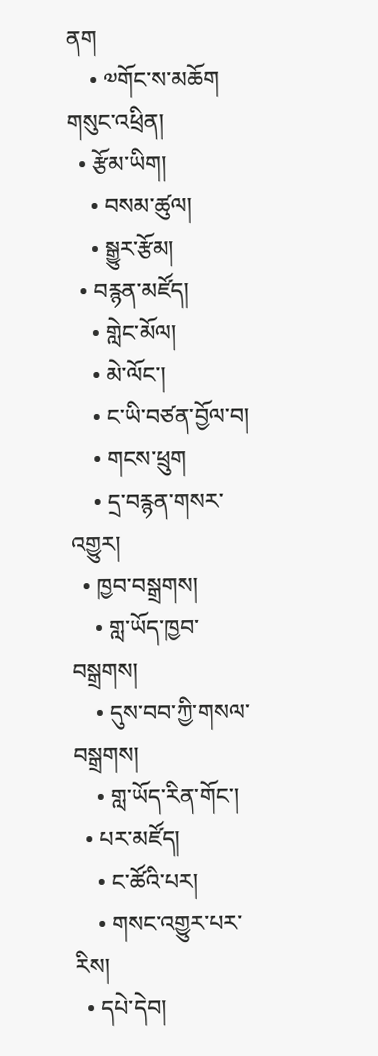ནག
    • ༧གོང་ས་མཆོག གསུང་འཕྲིན།
  • རྩོམ་ཡིག།
    • བསམ་ཚུལ།
    • སྒྱུར་རྩོམ།
  • བརྙན་མཛོད།
    • གླེང་མོལ།
    • མེ་ལོང་།
    • ང་ཡི་བཙན་བྱོལ་བ།
    • གངས་ཕྲུག
    • དྲ་བརྙན་གསར་འགྱུར།
  • ཁྱབ་བསྒྲགས།
    • གླ་ཡོད་ཁྱབ་བསྒྲགས།
    • དུས་བབ་ཀྱི་གསལ་བསྒྲགས།
    • གླ་ཡོད་རིན་གོང་།
  • པར་མཛོད།
    • ང་ཚོའི་པར།
    • གསང་འགྱུར་པར་རིས།
  • དཔེ་དེབ།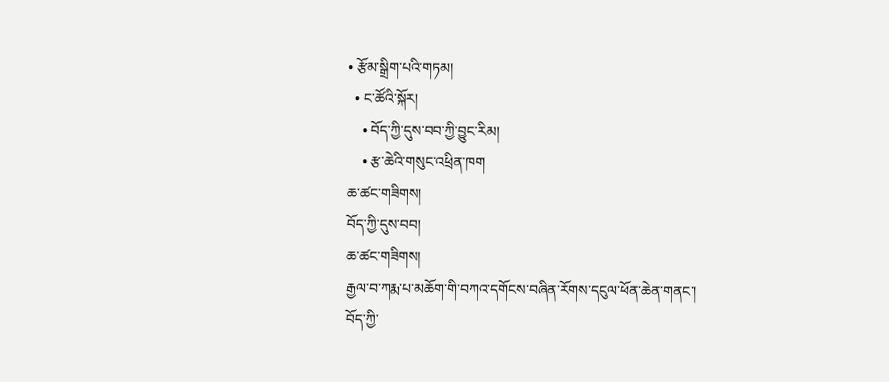• རྩོམ་སྒྲིག་པའི་གཏམ།
  • ང་ཚོའི་སྐོར།
    • བོད་ཀྱི་དུས་བབ་ཀྱི་བྱུང་རིམ།
    • རྩ་ཆེའི་གསུང་འཕྲིན་ཁག
ཆ་ཚང་གཟིགས།
བོད་ཀྱི་དུས་བབ།
ཆ་ཚང་གཟིགས།
རྒྱལ་བ་ཀརྨ་པ་མཆོག་གི་བཀའ་དགོངས་བཞིན་རོགས་དངུལ་ཕོན་ཆེན་གནང་།
བོད་ཀྱི་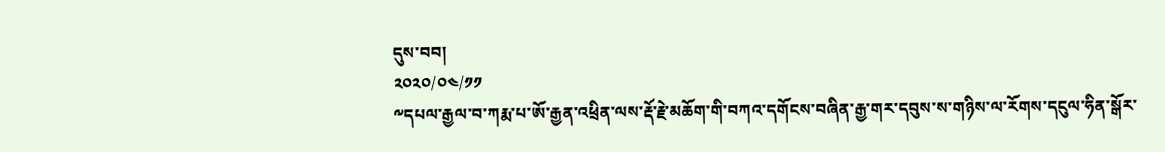དུས་བབ།
༢༠༢༠/༠༤/༡༡
༸དཔལ་རྒྱལ་བ་ཀརྨ་པ་ཨོ་རྒྱན་འཕྲིན་ལས་རྡོ་རྗེ་མཆོག་གི་བཀའ་དགོངས་བཞིན་རྒྱ་གར་དབུས་ས་གཉིས་ལ་རོགས་དངུལ་ཧིན་སྒོར་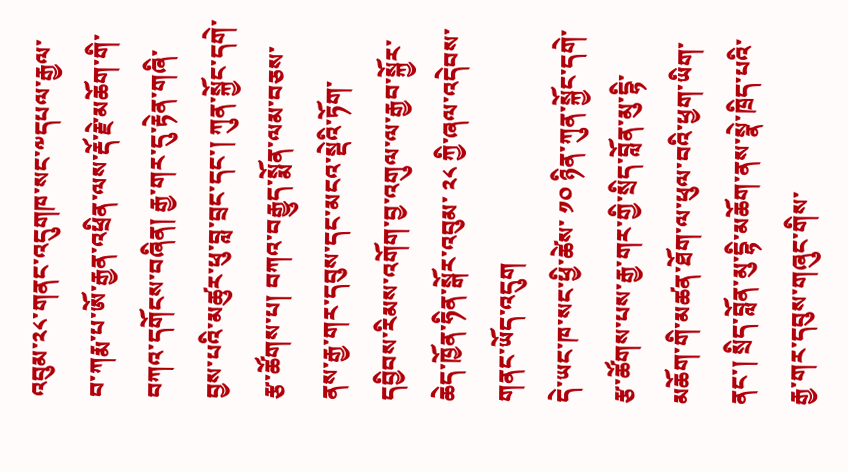འབུམ་༢༨་གནང་འདུགཁ་སང་༸དཔལ་རྒྱལ་བ་ཀརྨ་པ་ཨོ་རྒྱན་འཕྲིན་ལས་རྡོ་རྗེ་མཆོག་གི་བཀའ་དགོངས་བཞིན། རྒྱ་གར་དུ་རྟེན་གཞི་བྱས་པའི་མཚུར་ཕུ་བླ་བྲང་དང་། ཀུན་སྐྱོང་དགེ་རྩ་ཚོགས་པ། བཀའ་བརྒྱུད་སྨོན་ལམ་བཅས་ནས་རྒྱ་གར་དབུས་དང་མངའ་སྡེའི་ཏོག་དབྱིབས་རིམས་འགོག་བྱ་འགུལ་ལ་རྒྱབ་སྐྱོར་ཆེད་ཁྱོན་ཧིན་སྒོར་འབུམ་ ༢༨ ཀྱི་ཞལ་འདེབས་གནང་ཡོད་འདུག
དེ་ཡང་ཁ་སང་ཕྱི་ཚེས་ ༡༠ ཉིན་ཀུན་སྐྱོང་དགེ་རྩ་ཚོགས་པས་རྒྱ་གར་གྱི་སྲིད་བློན་མུ་དྷི་མཆོག་གི་མཚན་ཐོག་ལ་ཕུལ་བའི་ཕྱག་ཡིག་ནང་། སྲིད་བློན་མུ་དྷི་མཆོག་ནས་སྣེ་ཁྲིད་པའི་རྒྱ་གར་དབུས་གཞུང་གིས་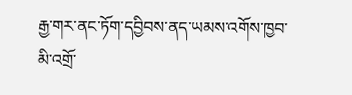རྒྱ་གར་ནང་ཏོག་དབྱིབས་ནད་ཡམས་འགོས་ཁྱབ་མི་འགྲོ་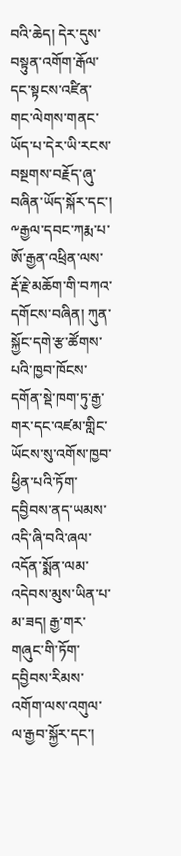བའི་ཆེད། དེར་དུས་བསྟུན་འགོག་རྒོལ་དང་སྟངས་འཛིན་གང་ལེགས་གནང་ཡོད་པ་དེར་ཡི་རངས་བསྔགས་བརྗོད་ཞུ་བཞིན་ཡོད་སྐོར་དང་། ༸རྒྱལ་དབང་ཀརྨ་པ་ཨོ་རྒྱན་འཕྲིན་ལས་རྡོ་རྗེ་མཆོག་གི་བཀའ་དགོངས་བཞིན། ཀུན་སྐྱོང་དགེ་རྩ་ཚོགས་པའི་ཁྱབ་ཁོངས་དགོན་སྡེ་ཁག་ཏུ་རྒྱ་གར་དང་འཛམ་གླིང་ཡོངས་སུ་འགོས་ཁྱབ་ཕྱིན་པའི་ཏོག་དབྱིབས་ནད་ཡམས་འདི་ཞི་བའི་ཞལ་འདོན་སྨོན་ལམ་འདེབས་མུས་ཡིན་པ་མ་ཟད། རྒྱ་གར་གཞུང་གི་ཏོག་དབྱིབས་རིམས་འགོག་ལས་འགུལ་ལ་རྒྱབ་སྐྱོར་དང་།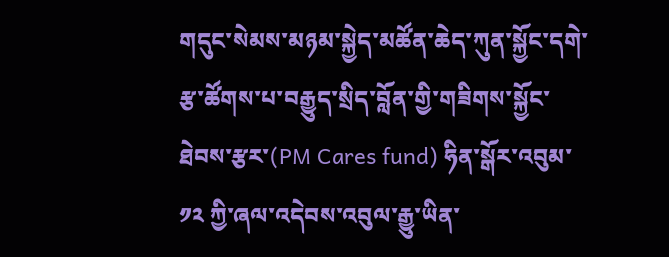གདུང་སེམས་མཉམ་སྐྱེད་མཚོན་ཆེད་ཀུན་སྐྱོང་དགེ་རྩ་ཚོགས་པ་བརྒྱུད་སྲིད་བློན་གྱི་གཟིགས་སྐྱོང་ཐེབས་རྩར་(PM Cares fund) ཧིན་སྒོར་འབུམ་ ༡༢ ཀྱི་ཞལ་འདེབས་འབུལ་རྒྱུ་ཡིན་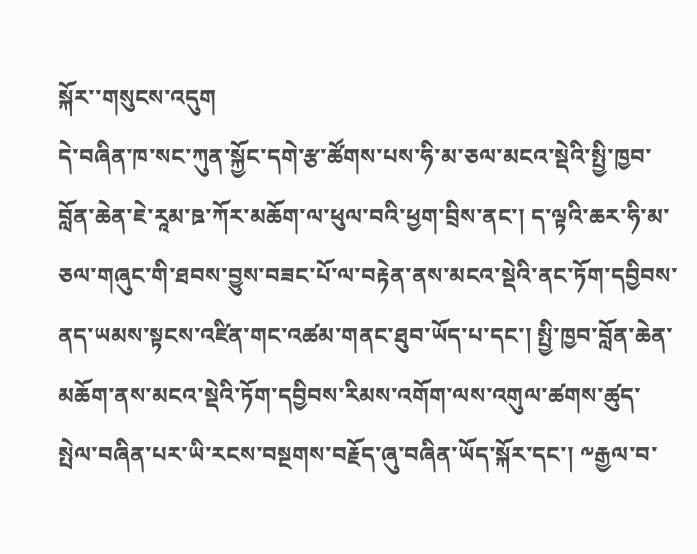སྐོར་་གསུངས་འདུག
དེ་བཞིན་ཁ་སང་ཀུན་སྐྱོང་དགེ་རྩ་ཚོགས་པས་ཧི་མ་ཅལ་མངའ་སྡེའི་སྤྱི་ཁྱབ་བློན་ཆེན་ཇེ་རཱམ་ཋ་ཀོར་མཆོག་ལ་ཕུལ་བའི་ཕྱག་བྲིས་ནང་། ད་ལྟའི་ཆར་ཧི་མ་ཅལ་གཞུང་གི་ཐབས་བྱུས་བཟང་པོ་ལ་བརྟེན་ནས་མངའ་སྡེའི་ནང་ཏོག་དབྱིབས་ནད་ཡམས་སྟངས་འཛིན་གང་འཚམ་གནང་ཐུབ་ཡོད་པ་དང་། སྤྱི་ཁྱབ་བློན་ཆེན་མཆོག་ནས་མངའ་སྡེའི་ཏོག་དབྱིབས་རིམས་འགོག་ལས་འགུལ་ཚགས་ཚུད་སྤེལ་བཞིན་པར་ཡི་རངས་བསྔགས་བརྗོད་ཞུ་བཞིན་ཡོད་སྐོར་དང་། ༸རྒྱལ་བ་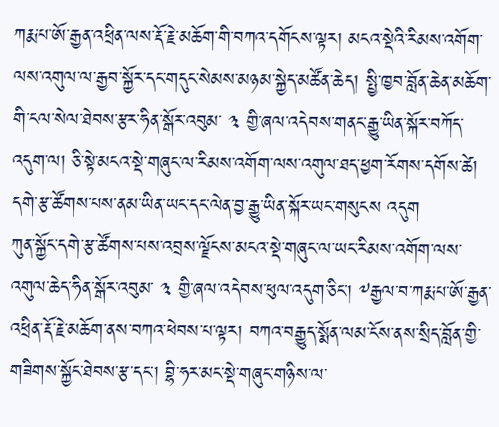ཀརྨ་པ་ཨོ་རྒྱན་འཕྲིན་ལས་རྡོ་རྗེ་མཆོག་གི་བཀའ་དགོངས་ལྟར། མངའ་སྡེའི་རིམས་འགོག་ལས་འགུལ་ལ་རྒྱབ་སྐྱོར་དང་གདུང་སེམས་མཉམ་སྐྱེད་མཚོན་ཆེད། སྤྱི་ཁྱབ་བློན་ཆེན་མཆོག་གི་ངལ་སེལ་ཐེབས་རྩར་ཧིན་སྒོར་འབུམ་ ༣ གྱི་ཞལ་འདེབས་གནང་རྒྱུ་ཡིན་སྐོར་བཀོད་འདུག་ལ། ཅི་སྟེ་མངའ་སྡེ་གཞུང་ལ་རིམས་འགོག་ལས་འགུལ་ཐད་ཕྱག་རོགས་དགོས་ཚེ། དགེ་རྩ་ཚོགས་པས་ནམ་ཡིན་ཡང་དང་ལེན་བྱ་རྒྱུ་ཡིན་སྐོར་ཡང་གསུངས འདུག
ཀུན་སྐྱོང་དགེ་རྩ་ཚོགས་པས་འབྲས་ལྗོངས་མངའ་སྡེ་གཞུང་ལ་ཡང་རིམས་འགོག་ལས་འགུལ་ཆེད་ཧིན་སྒོར་འབུམ་ ༣ གྱི་ཞལ་འདེབས་ཕུལ་འདུག་ཅིང་། ༸རྒྱལ་བ་ཀརྨ་པ་ཨོ་རྒྱན་འཕྲིན་རྡོ་རྗེ་མཆོག་ནས་བཀའ་ཕེབས་པ་ལྟར། བཀའ་བརྒྱུད་སྨོན་ལམ་ངོས་ནས་སྲིད་བློན་གྱི་གཟིགས་སྐྱོང་ཐེབས་རྩ་དང་། བྷི་ཧར་མང་སྡེ་གཞུང་གཉིས་ལ་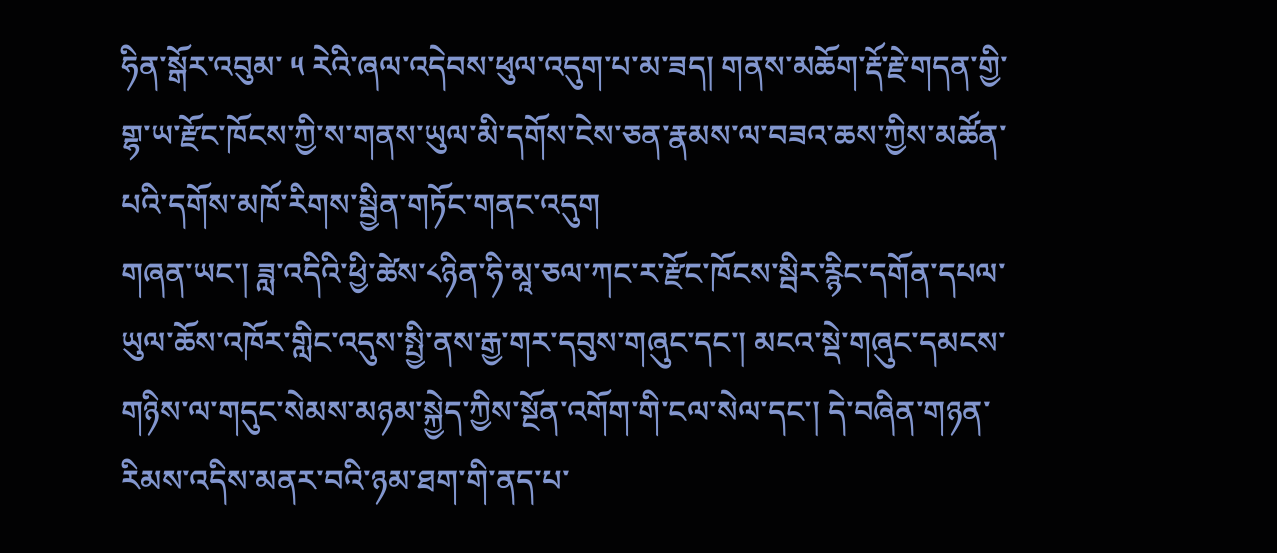ཧིན་སྒོར་འབུམ་ ༥ རེའི་ཞལ་འདེབས་ཕུལ་འདུག་པ་མ་ཟད། གནས་མཆོག་རྡོ་རྗེ་གདན་གྱི་གྷ་ཡ་རྫོང་ཁོངས་ཀྱི་ས་གནས་ཡུལ་མི་དགོས་ངེས་ཅན་རྣམས་ལ་བཟའ་ཆས་ཀྱིས་མཚོན་པའི་དགོས་མཁོ་རིགས་སྦྱིན་གཏོང་གནང་འདུག
གཞན་ཡང་། ཟླ་འདིའི་ཕྱི་ཚེས་༨ཉིན་ཧི་མཱ་ཅལ་ཀང་ར་རྫོང་ཁོངས་སྦིར་རྙིང་དགོན་དཔལ་ཡུལ་ཆོས་འཁོར་གླིང་འདུས་སྤྱི་ནས་རྒྱ་གར་དབུས་གཞུང་དང་། མངའ་སྡེ་གཞུང་དམངས་གཉིས་ལ་གདུང་སེམས་མཉམ་སྐྱེད་ཀྱིས་སྔོན་འགོག་གི་ངལ་སེལ་དང་། དེ་བཞིན་གཉན་རིམས་འདིས་མནར་བའི་ཉམ་ཐག་གི་ནད་པ་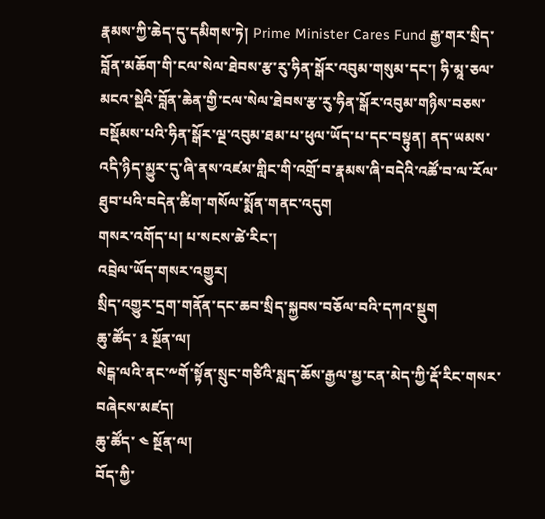རྣམས་ཀྱི་ཆེད་དུ་དམིགས་ཏེ། Prime Minister Cares Fund རྒྱ་གར་སྲིད་བློན་མཆོག་གི་ངལ་སེལ་ཐེབས་རྩ་རུ་ཧིན་སྒོར་འབུམ་གསུམ་དང་། ཧི་མཱ་ཅལ་མངའ་སྡེའི་བློན་ཆེན་གྱི་ངལ་སེལ་ཐེབས་རྩ་རུ་ཧིན་སྒོར་འབུམ་གཉིས་བཅས་བསྡོམས་པའི་ཧིན་སྒོར་ལྔ་འབུམ་ཐམ་པ་ཕུལ་ཡོད་པ་དང་བསྟུན། ནད་ཡམས་འདི་ཉིད་མྱུར་དུ་ཞི་ནས་འཛམ་གླིང་གི་འགྲོ་བ་རྣམས་ཞི་བདེའི་འཚོ་བ་ལ་རོལ་ཐུབ་པའི་བདེན་ཚིག་གསོལ་སྨོན་གནང་འདུག
གསར་འགོད་པ། པ་སངས་ཚེ་རིང་།
འབྲེལ་ཡོད་གསར་འགྱུར།
སྲིད་འགྱུར་དྲག་གནོན་དང་ཆབ་སྲིད་སྐྱབས་བཅོལ་བའི་དཀའ་སྡུག
ཆུ་ཚོད་ ༣ སྔོན་ལ།
སེངྒ་ལའི་ནང་༸གོ་སྟོན་སྲུང་གཙིའི་སླད་ཆོས་རྒྱལ་མྱ་ངན་མེད་ཀྱི་རྡོ་རིང་གསར་བཞེངས་མཛད།
ཆུ་ཚོད་ ༤ སྔོན་ལ།
བོད་ཀྱི་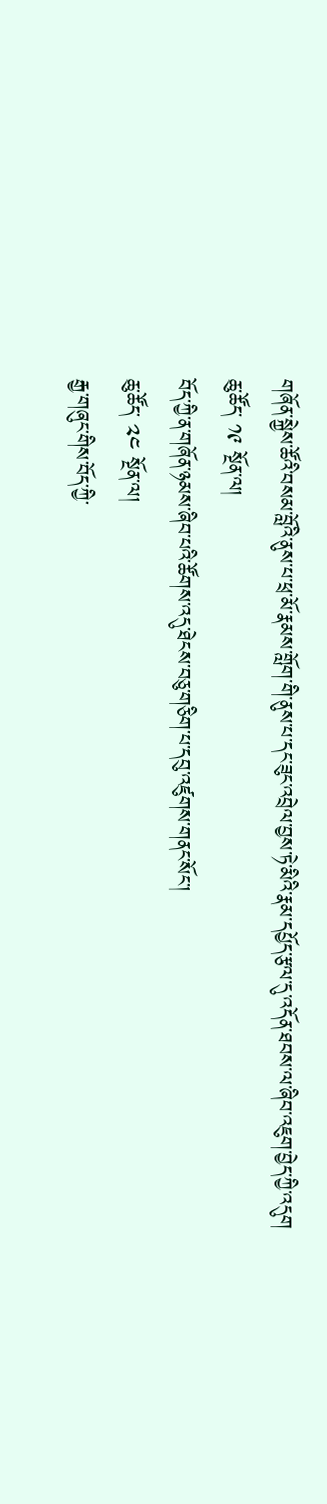གཞོན་སྐྱེས་ཚོའི་བསམ་བློའི་ནུས་པ་ཕྲ་མོ་རྣམས་གློག་གི་ནུས་པ་དང་ཟུང་འབྲེལ་བྱས་ཏེ་མིའི་རྣམ་དཔྱོད་རྩལ་དུ་འདོན་ཐབས་ལ་ཞིབ་འཇུག་བྱེད་ཀྱི་འདུག
ཆུ་ཚོད་ ༡༩ སྔོན་ལ།
བོད་ཀྱི་ན་གཞོན་ཉམས་ཞིབ་པའི་ཚོགས་འདུ་ཐེངས་བཅུ་གཅིག་པ་དབུ་འཛུགས་གནང་སོང་།
ཆུ་ཚོད་ ༢༤ སྔོན་ལ།
རྒྱ་གཞུང་གིས་བོད་ཀྱི་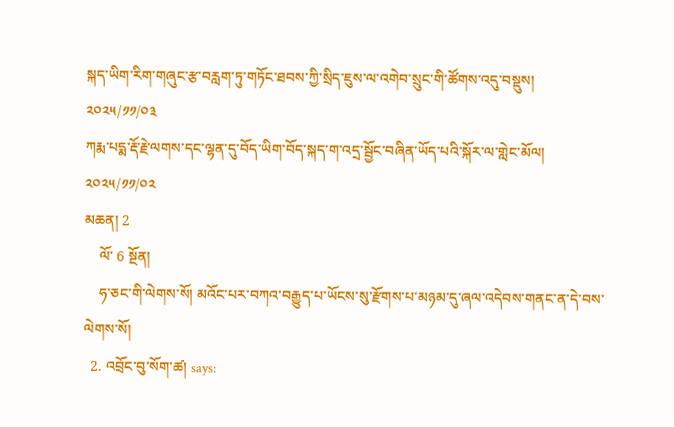སྐད་ཡིག་རིག་གཞུང་རྩ་བརླག་ཏུ་གཏོང་ཐབས་ཀྱི་སྲིད་ཇུས་ལ་འགེབ་སྲུང་གི་ཚོགས་འདུ་བསྡུས།
༢༠༢༥/༡༡/༠༣
ཀརྨ་པདྨ་རྡོ་རྗེ་ལགས་དང་ལྷན་དུ་བོད་ཡིག་བོད་སྐད་ག་འདྲ་སྦྱོང་བཞིན་ཡོད་པའི་སྐོར་ལ་གླེང་མོལ།
༢༠༢༥/༡༡/༠༢
མཆན། 2
    ལོ་ 6 སྔོན།
    ཧ་ཅང་གི་ལེགས་སོ། མའོང་པར་བཀའ་བརྒྱུད་པ་ཡོངས་སུ་རྫོགས་པ་མཉམ་དུ་ཞལ་འདེབས་གནང་ན་དེ་བས་ལེགས་སོ།
  2. འབྲོང་བུ་སོག་ཚ། says: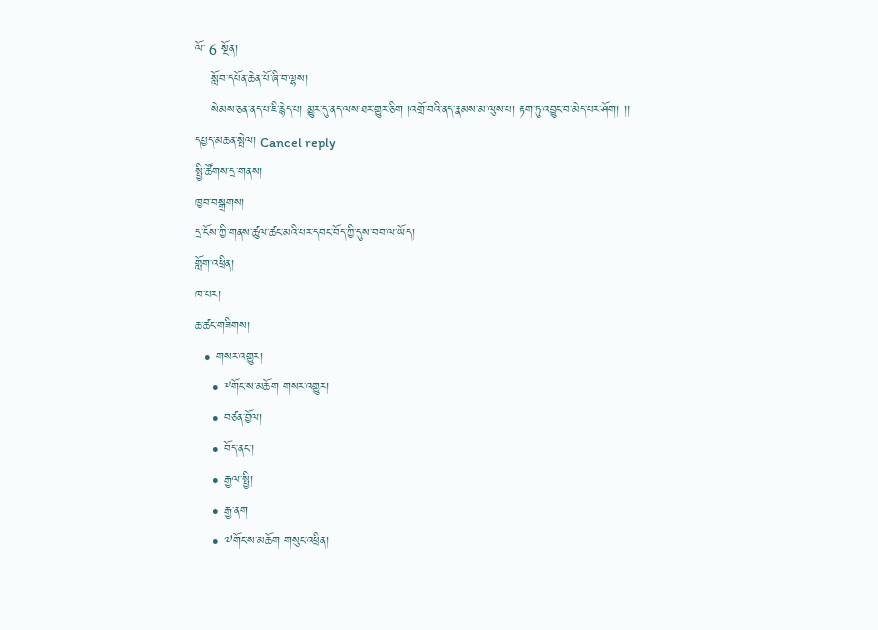ལོ་ 6 སྔོན།
    སློབ་དཔོན་ཆེན་པོ་ཞི་བ་ལྷས།
    སེམས་ཅན་ནད་པ་ཇི་རྙེད་པ། མྱུར་དུ་ནད་ལས་ཐར་གྱུར་ཅིག །འགྲོ་བའི་ནད་རྣམས་མ་ལུས་པ། རྟག་ཏུ་འབྱུང་བ་མེད་པར་ཤོག། །།
དཔྱད་མཆན་སྤེལ། Cancel reply
སྤྱི་ཚོགས་དྲ་གནས།
ཁྱབ་བསྒྲགས།
དྲ་ངོས་ཀྱི་གནས་ཚུལ་ཚང་མའི་པར་དབང་བོད་ཀྱི་དུས་བབ་ལ་ཡོད།
གློག་འཕྲིན།
ཁ་པར།
ཆ་ཚང་གཟིགས།
  • གསར་འགྱུར།
    • ༸གོང་ས་མཆོག གསར་འགྱུར།
    • བཙན་བྱོལ།
    • བོད་ནང་།
    • རྒྱལ་སྤྱི།
    • རྒྱ་ནག
    • ༧གོང་ས་མཆོག གསུང་འཕྲིན།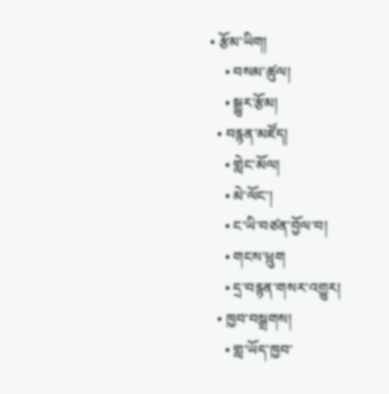• རྩོམ་ཡིག།
    • བསམ་ཚུལ།
    • སྒྱུར་རྩོམ།
  • བརྙན་མཛོད།
    • གླེང་མོལ།
    • མེ་ལོང་།
    • ང་ཡི་བཙན་བྱོལ་བ།
    • གངས་ཕྲུག
    • དྲ་བརྙན་གསར་འགྱུར།
  • ཁྱབ་བསྒྲགས།
    • གླ་ཡོད་ཁྱབ་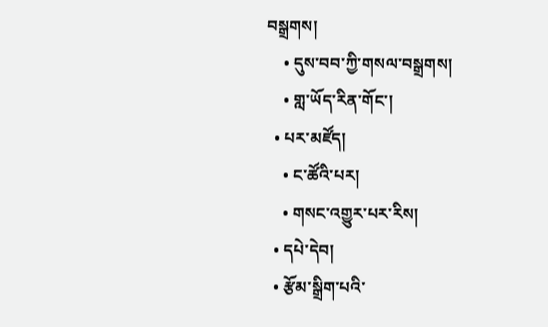བསྒྲགས།
    • དུས་བབ་ཀྱི་གསལ་བསྒྲགས།
    • གླ་ཡོད་རིན་གོང་།
  • པར་མཛོད།
    • ང་ཚོའི་པར།
    • གསང་འགྱུར་པར་རིས།
  • དཔེ་དེབ།
  • རྩོམ་སྒྲིག་པའི་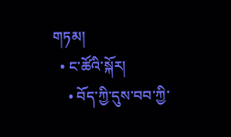གཏམ།
  • ང་ཚོའི་སྐོར།
    • བོད་ཀྱི་དུས་བབ་ཀྱི་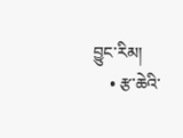བྱུང་རིམ།
    • རྩ་ཆེའི་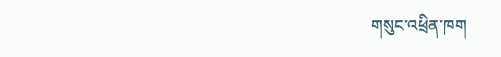གསུང་འཕྲིན་ཁག